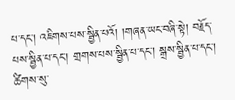པ་དང་། འཇིགས་པས་སྦྱིན་པའོ། །གཞན་ཡང་བཞི་སྟེ། བརྗོད་པས་སྦྱིན་པ་དང་། གྲགས་པས་སྦྱིན་པ་དང་། སྒྲས་སྦྱིན་པ་དང་། ཚིགས་སུ་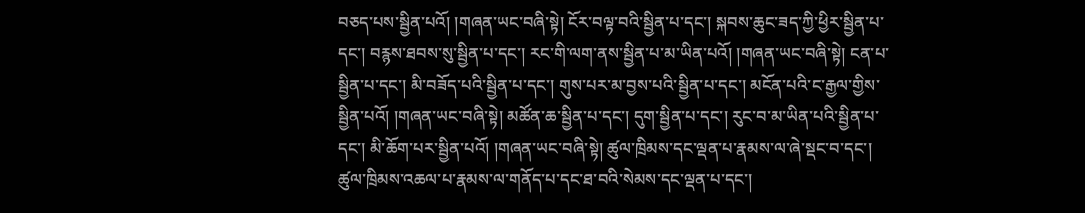བཅད་པས་སྦྱིན་པའོ། །གཞན་ཡང་བཞི་སྟེ། ངོར་བལྟ་བའི་སྦྱིན་པ་དང་། སྐབས་ཆུང་ཟད་ཀྱི་ཕྱིར་སྦྱིན་པ་དང་། བརྙས་ཐབས་སུ་སྦྱིན་པ་དང་། རང་གི་ལག་ནས་སྦྱིན་པ་མ་ཡིན་པའོ། །གཞན་ཡང་བཞི་སྟེ། ངན་པ་སྦྱིན་པ་དང་། མི་བཟོད་པའི་སྦྱིན་པ་དང་། གུས་པར་མ་བྱས་པའི་སྦྱིན་པ་དང་། མངོན་པའི་ང་རྒྱལ་གྱིས་སྦྱིན་པའོ། །གཞན་ཡང་བཞི་སྟེ། མཚོན་ཆ་སྦྱིན་པ་དང་། དུག་སྦྱིན་པ་དང་། རུང་བ་མ་ཡིན་པའི་སྦྱིན་པ་དང་། མི་ཆོག་པར་སྦྱིན་པའོ། །གཞན་ཡང་བཞི་སྟེ། ཚུལ་ཁྲིམས་དང་ལྡན་པ་རྣམས་ལ་ཞེ་སྡང་བ་དང་། ཚུལ་ཁྲིམས་འཆལ་པ་རྣམས་ལ་གནོད་པ་དང་ཐ་བའི་སེམས་དང་ལྡན་པ་དང་།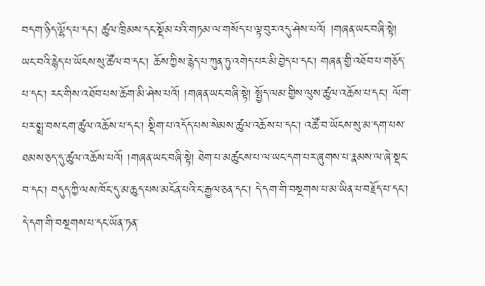བདག་ཉིད་ལྷོད་པ་དང་། ཚུལ་ཁྲིམས་དང་སྡོམ་པའི་གཏམ་ལ་གསོད་པ་ལྟ་བུར་འདུ་ཤེས་པའོ། །གཞན་ཡང་བཞི་སྟེ། ཡང་བའི་རྙེད་པ་ཡོངས་སུ་ཚོལ་བ་དང་། ཆོས་ཀྱིས་རྙེད་པ་ཀུན་ཏུ་འགེད་པར་མི་བྱེད་པ་དང་། གཞན་གྱི་འཐོབ་པ་གཅོད་པ་དང་། རང་གིས་འཐོབ་པས་ཆོག་མི་ཤེས་པའོ། །གཞན་ཡང་བཞི་སྟེ། སྤྱོད་ལམ་གྱིས་ལུས་ཚུལ་འཆོས་པ་དང་། ལོག་པར་སྨྲ་བས་ངག་ཚུལ་འཆོས་པ་དང་། སྡིག་པ་འདོད་པས་སེམས་ཚུལ་འཆོས་པ་དང་། འཚོ་བ་ཡོངས་སུ་མ་དག་པས་ཐམས་ཅད་དུ་ཚུལ་འཆོས་པའོ། །གཞན་ཡང་བཞི་སྟེ། ཐེག་པ་མཚུངས་པ་ལ་ཡང་དག་པར་ཞུགས་པ་རྣམས་ལ་ཞེ་སྡང་བ་དང་། བདུད་ཀྱི་ལས་ཁོང་དུ་མ་ཆུད་པས་མངོན་པའི་ང་རྒྱལ་ཅན་དང་། དེ་དག་གི་བསྔགས་པ་མ་ཡིན་པ་བརྗོད་པ་དང་། དེ་དག་གི་བསྔགས་པ་དང་ཡོན་ཏན་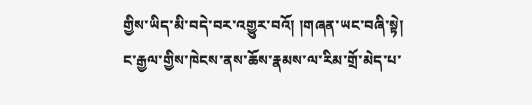གྱིས་ཡིད་མི་བདེ་བར་འགྱུར་བའོ། །གཞན་ཡང་བཞི་སྟེ། ང་རྒྱལ་གྱིས་ཁེངས་ནས་ཆོས་རྣམས་ལ་རིམ་གྲོ་མེད་པ་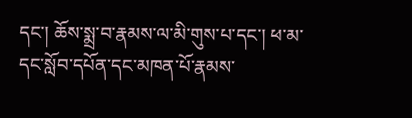དང་། ཆོས་སྨྲ་བ་རྣམས་ལ་མི་གུས་པ་དང་། ཕ་མ་དང་སློབ་དཔོན་དང་མཁན་པོ་རྣམས་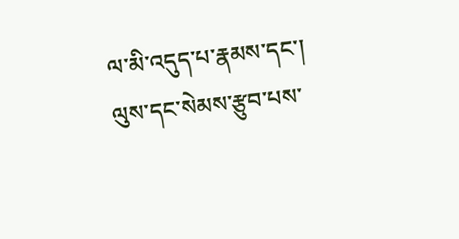ལ་མི་འདུད་པ་རྣམས་དང་། ལུས་དང་སེམས་རྩུབ་པས་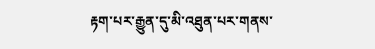རྟག་པར་རྒྱུན་དུ་མི་འཐུན་པར་གནས་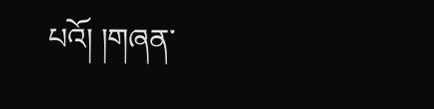པའོ། །གཞན་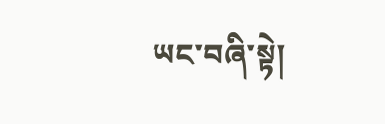ཡང་བཞི་སྟེ།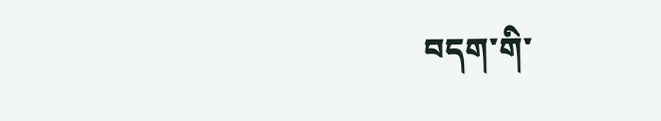བདག་གི་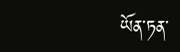ཡོན་ཏན་